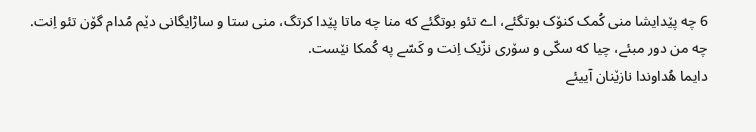6 چه پێدایشا منی کُمک کنۆک بوتگئے، اے تئو بوتگئے که منا چه ماتا پێدا کرتگ، منی ستا و ساڑایگانی دێم مُدام گۆن تئو اِنت.
چه من دور مبئے، چیا که سکّی و سۆری نزّیک اِنت و کَسّے په کُمکا نێست.
دایما هُداوندا نازێنان آییئے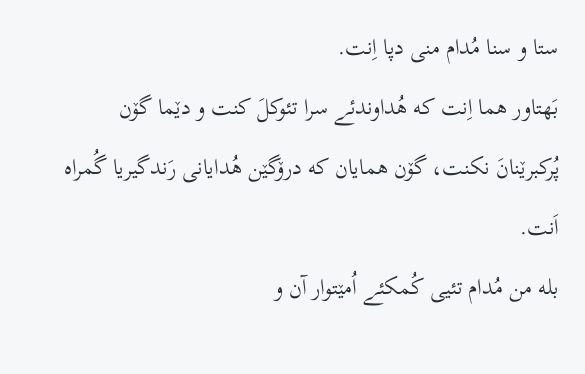ستا و سنا مُدام منی دپا اِنت.
بَهتاور هما اِنت که هُداوندئے سرا تئوکلَ کنت و دێما گۆن پُرکبرێنانَ نکنت، گۆن همایان که درۆگێن هُدایانی رَندگیریا گُمراه اَنت.
بله من مُدام تئیی کُمکئے اُمێتوار آن و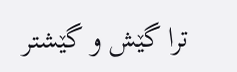ترا گێش و گێشتر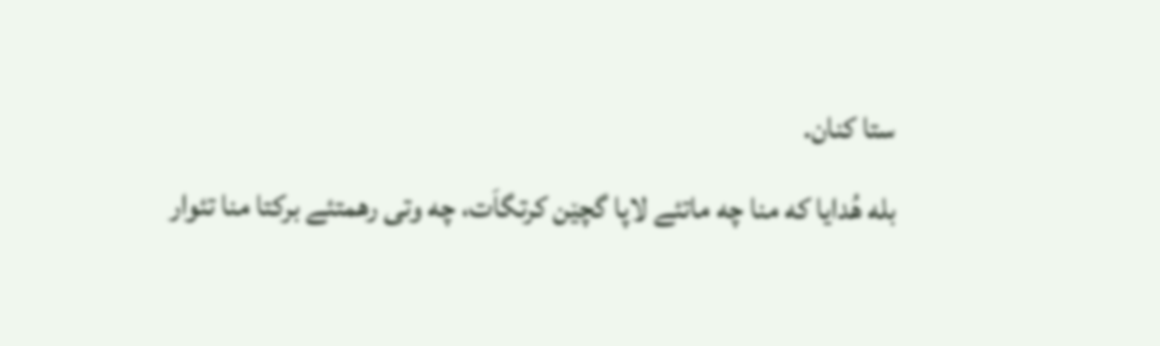ستا کنان.
بله هُدایا که منا چه ماتئے لاپا گچێن کرتگاَت، چه وتی رهمتئے برکتا منا تئوار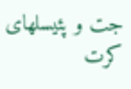جت و پئیسلهای کرت